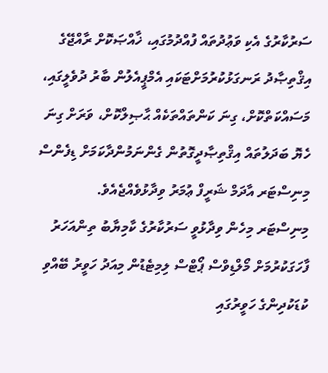ސަރުކާރުގެ އެކި ވަޢުދުތައް ފުއްދުމުގައި، ޚާއްޞަކޮށް ރާއްޖޭގެ އިޤްތިޞާދު ރަނގަޅުކުރުމަށްޓަކައި އެމްޕީއެލުން ބާރު ދުވެލީގައި، މަސައްކަތްކޮށް، ގިނަ ކަންތައްތަކެއް ޙާޞިލްކޮށް، ވަރަށް ގިނަ ހެޔޮ ބަދަލުތައް އިޤްތިޞާދީގޮތުން ގެންނަމުންދާކަމަށް ޑިފެންސް މިނިސްޓަރ އާދަމް ޝަރީފް ޢުމަރު ވިދާޅުވެއްޖެއެވެ.
މިނިސްޓަރ މިހެން ވިދާޅުވީ ސަރުކާރުގެ ކާމިޔާބު ތިންއަހަރު ފާހަގަކުރުމަށް މޯލްޑިވްސް ޕޯޓްސް ލިމިޓެޑުން މިއަދު ހަވީރު ބޭއްވި ކުޑަކުދިންގެ ހަވީރުގައި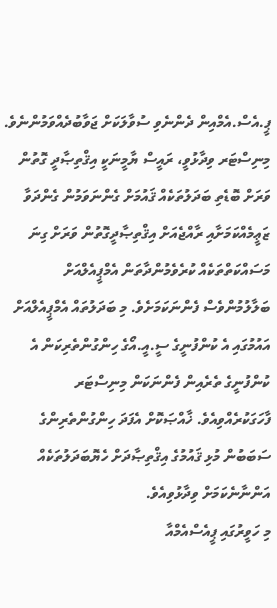ޕީ.އެސް.އެމްއިން ދެންނެވި ސުވާލަކަށް ޖަވާބުދެއްވަމުންނެވެ.
މިނިސްޓަރ ވިދާޅުވީ، ރައީސް ޔާމީނަކީ އިޤްތިޞާދީ ގޮތުން ވަރަށް ބޮޑެތި ބަދަލުތަކެއް ޤައުމަށް ގެންނަވަމުން ގެންދަވާ ޒަޢީމެއްކަމަށާއި ރާއްޖެއަށް އިޤްތިޞާދީގޮތުން ވަރަށް ގިނަ މަސައްކަތްތަކެއް ކުރެވެމުންދާތަން އެމްޕީއެލްއަށް ބަލާލުމުންވެސް ފެންނަކަމަށެވެ. މި ބަދަލުތައް އެމްޕީއެލްއަށް އައުމުގައި އެ ކުންފުނީގެ ސީ.އީ.އޯގެ ހިންގުންތެރިކަން އެ ކުންފުނީގެ ތެރެއިން ފެންނަކަން މިނިސްޓަރ ފާހަގަކުރެއްވިއެވެ. ޚާއްޞަކޮށް އެފަދަ ހިންގުންތެރިންގެ ސަބަބުން މުޅި ޤައުމުގެ އިޤްތިޞާދަށް ހެޔޮބަދަލުތަކެއް އަންނާނެކަމަށް ވިދާޅުވިއެވެ.
މި ހަވީރުގައި ޕީއެސްއެމްއާ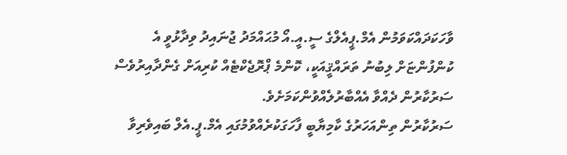ވާހަކަދައްކަވަމުން އެމް.ޕީއެލްގެ ސީ.އީ.އޯ މުޙައްމަދު ޖުނައިދު ވިދާޅުވީ އެ ކުންފުންޏަށް ލިބުނު ތަރައްޤީއަކީ، ކޮންމެ ޕްރޮޖެކްޓެއް ކުރިއަށް ގެންދާއިރުވެސް ސަރުކާރުން ދެއްވާ އެއްބާރުލެއްވުންކަމަށެވެ.
ސަރުކާރުން ތިންއަހަރުގެ ކާމިޔާބީ ފާހަގަކުރެއްވުމުގައި އެމް.ޕީ.އެލް ބައިވެރިވާ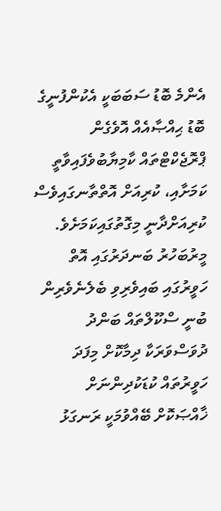އެންމެ ބޮޑު ސަބަބަކީ އެކުންފުނީގެ ބޮޑު ޙިއްޞާއެއް އޮވެގެން ޕްރޮޖެކްޓްތައް ކާމިޔާބުވެފައިވާތީ ކަމަށާއި، ކުރިއަށް އޮތްތާނގައިވެސް ކުރިއަށްދާނީ މިގޮތުގައިކަމަށެވެ.
މީރުބަހުރު ބަނދަރުގައި އޮތް ހަވީރުގައި ބައިވެރިވި ބެލެނެވެރިން ބުނީ ސްކޫލްތައް ބަންދު ދުވަސްވަރަކާ ދިމާކޮށް މިފަދަ ހަވީރުތައް ކުޑަކުދިންނަށް ޚާއްޞަކޮށް ބޭއްވުމަކީ ރަނގަޅު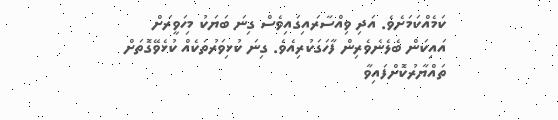ކަމެއްކަމަށެވެ. އަދި ވިއްސާރައިގައިވެސް ގިނަ ބަޔަކު މިހަވީރަށް އައިކަން ބެލެނެވެރިން ފާހަގަކުރިއެވެ. ގިނަ ކުޅިވަރުތަކެއް ކުޅެވޭގޮތަށް ތައްޔާރުކޮށްފައިވާ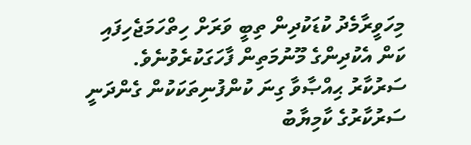މިހަވީރާމެދު ކުޑަކުދިން ތިބީ ވަރަށް ހިތްހަމަޖެހިފައި ކަން އެކުދިންގެ މޫނުމަތިން ފާހަގަކުރެވުނެވެ.
ސަރުކާރު ޙިއްޞާވާ ގިނަ ކުންފުނިތަކަކުން ގެންދަނީ ސަރުކާރުގެ ކާމިޔާބު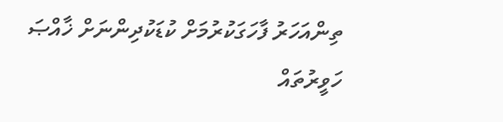ތިންއަހަރު ފާހަގަކުރުމަށް ކުޑަކުދިންނަށް ޚާއްޞަ ހަވީރުތައް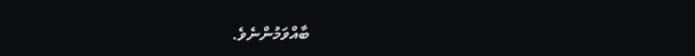ބާއްވަމުންނެވެ.